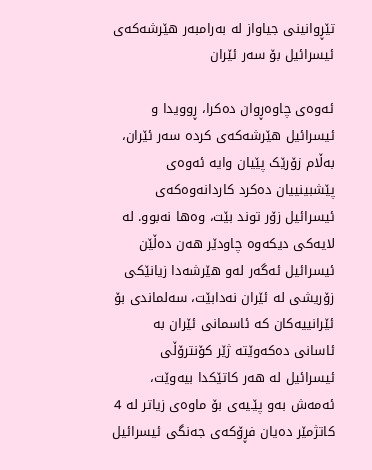تێڕوانینی جیاواز لە بەرامبەر هێرشەکەی ئیسرائیل بۆ سەر ئێران

ئەوەی چاوەڕوان دەکرا، ڕوویدا و ئیسرائیل هێرشەکەی کردە سەر ئێران، بەڵام زۆرێک پێیان وایە ئەوەی پێشبینییان دەکرد کاردانەوەکەی ئیسرائیل زۆر توند بێت، وەها نەبوو. لە لایەکی دیکەوە چاودێر هەن دەڵێن ئیسرائیل ئەگەر لەو هێرشەدا زیانێکی زۆریشی لە ئێران نەدابێت، سەلماندی بۆ ئێرانییەکان کە ئاسمانی ئێران بە ئاسانی دەکەوێتە ژێر کۆنترۆڵی ئیسرائیل لە هەر کاتێکدا بیەوێت، ئەمەش بەو پێـیەی بۆ ماوەی زیاتر لە 4 کاتژمێر دەیان فڕۆکەی جەنگی ئیسرائیل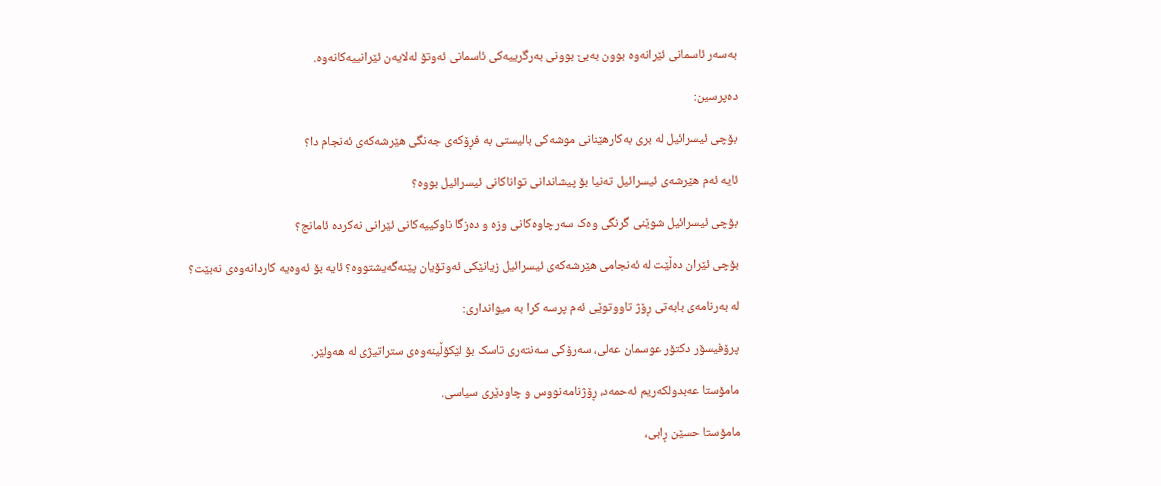بەسەر ئاسمانی ئێرانەوە بوون بەبێ بوونی بەرگرییەکی ئاسمانی ئەوتۆ لەلایەن ئێرانییەکانەوە.

دەپرسین:

بۆچی ئیسرائیل لە بری بەکارهێنانی موشەکی بالیستی بە فڕۆکەی جەنگی هێرشەکەی ئەنجام دا؟

ئایە ئەم هێرشەی ئیسرائیل تەنیا بۆ پیشاندانی تواناکانی ئیسرائیل بووە؟

بۆچی ئیسرائیل شوێنی گرنگی وەک سەرچاوەکانی وزە و دەزگا ناوکییەکانی ئێرانی نەکردە ئامانج؟

بۆچی ئێران دەڵێت لە ئەنجامی هێرشەکەی ئیسرائیل زیانێکی ئەوتۆیان پێنەگەیشتووە؟ ئایە بۆ ئەوەیە کاردانەوەی نەبێت؟

لە بەرنامەی بابەتی ڕۆژ تاووتوێی ئەم پرسە کرا بە میوانداری:

پرۆفیسۆر دکتۆر عوسمان عەلی، سەرۆکی سەنتەری تاسک بۆ لێکۆڵینەوەی ستراتیژی لە هەولێر.

مامۆستا عەبدولکەریم ئەحمەد، ڕۆژنامەنووس و چاودێری سیاسی.

مامۆستا حسێن ڕابی،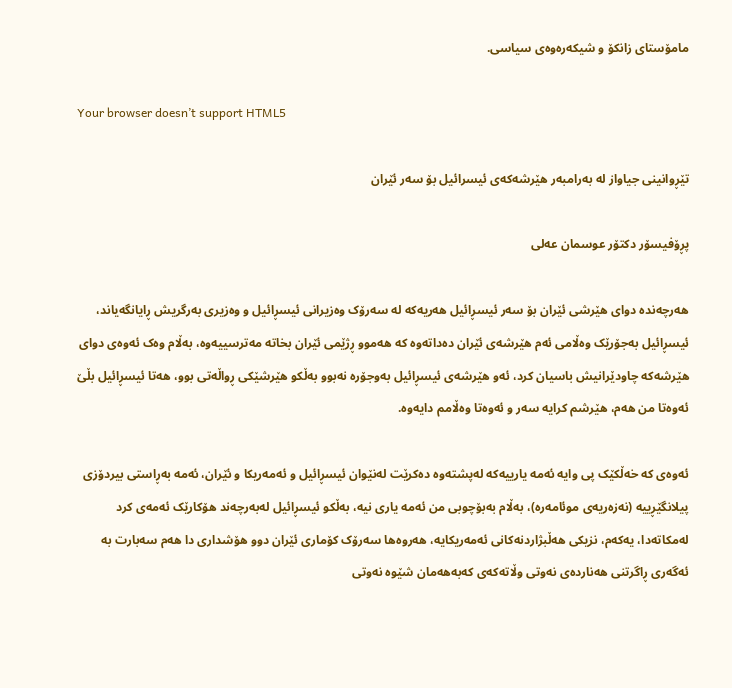مامۆستای زانکۆ و شیکەرەوەی سیاسی.

Your browser doesn’t support HTML5

تێڕوانینی جیاواز لە بەرامبەر هێرشەکەی ئیسرائیل بۆ سەر ئێران

پڕۆفیسۆر دکتۆر عوسمان عەلی

هەرچەندە دوای هێرشی ئێران بۆ سەر ئیسڕائیل هەریەکە لە سەرۆک وەزیرانی ئیسڕائیل و وەزیری بەرگریش ڕایانگەیاند، ئیسڕائیل بەجۆرێک وەڵامی ئەم هێرشەی ئێران دەداتەوە کە هەموو ڕژێمی ئێران بخاتە مەترسییەوە، بەڵام وەک ئەوەی دوای هێرشەکە چاودێرانیش باسیان کرد، ئەو هێرشەی ئیسڕائیل بەوجۆرە نەبوو بەڵکو هێرشێکی ڕواڵەتی بوو، هەتا ئیسڕائیل بڵێ ئەوەتا من هەم، هێرشم کرایە سەر و ئەوەتا وەڵامم دایەوە.

ئەوەی کە خەڵکێک پی وایە ئەمە یارییەکە لەپشتەوە دەکرێت لەنێوان ئیسڕائیل و ئەمەریکا و ئێران، ئەمە بەڕاستی بیردۆزی پیلانگێڕییە (نەزەریەی موئامەرە)، بەڵام بەبۆچوبی من ئەمە یاری نیە، بەڵکو ئیسڕائیل لەبەرچەند هۆکارێک ئەمەی کرد لەمکاتەدا، یەکەم، نزیکی هەڵبژاردنەکانی ئەمەریکایە، هەروەها سەرۆک کۆماری ئێران دوو هۆشداری دا هەم سەبارت بە ئەگەری ڕاگرتنی هەناردەی نەوتی وڵاتەکەی کەبەهەمان شێوە نەوتی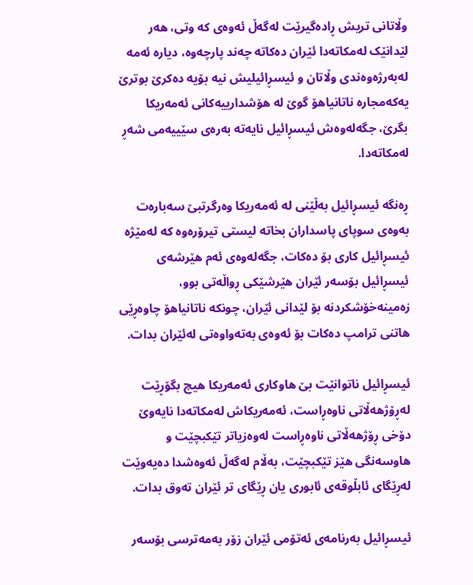وڵاتانی تریش ڕادەگیرێت لەگەڵ ئەوەی کە وتی، هەر لێدانێک لەمکاتەدا ئێران دەکاتە چەند پارچەوە، دیارە ئەمە لەبەرژەوەندی وڵاتان و ئیسڕائیلیش نیە بۆیە دەکرێ بوترێ یەکەمجارە ناتانیاهۆ گوێ لە هۆشدارییەکانی ئەمەریکا بگرێ، جگەلەوەش ئیسڕائیل نایەتە بەرەی سێییەمی شەڕ لەمکاتەدا.

ڕەنگە ئیسڕائیل بەڵێنی لە ئەمەریکا وەرگرتبێ سەبارەت بەوەی سوپای پاسداران بخاتە لیستی تیرۆرەوە کە لەمێژە ئیسڕائیل کاری بۆ دەکات، جگەلەوەی ئەم هێرشەی ئیسڕائیل بۆسەر ئێران هێرشێکی ڕواڵەتی بوو، زەمینەخۆشکردنە بۆ لێدانی ئێران، چونکە ناتانیاهۆ چاوەڕێی هاتنی ترامپ دەکات بۆ ئەوەی بەتەواوەتی لەئێران بدات.

ئیسڕائیل ناتوانێت بێ هاوکاری ئەمەریکا هیچ بگۆڕێت لەڕۆژهەڵاتی ناوەڕاست، ئەمەریکاش لەمکاتەدا نایەوێ دۆخی ڕۆژهەڵاتی ناوەڕاست لەوەزیاتر تێکبچێت و هاوسەنگی هێز تێکبچێت، بەڵام لەگەڵ ئەوەشدا دەیەوێت لەڕێگای ئابڵوقەی ئابوری یان ڕێگای تر ئێران تەوق بدات.

ئیسڕائیل بەرنامەی ئەتۆمی ئێران زۆر بەمەترسی بۆسەر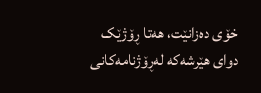خۆی دەزانێت، هەتا ڕۆژێک دوای هێرشەکە لەڕۆژنامەکانی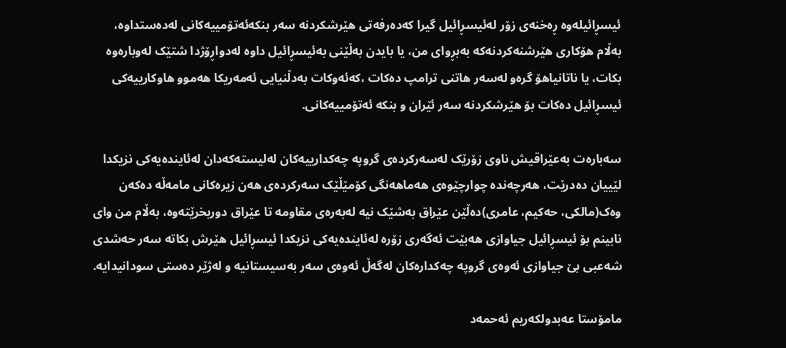ئیسڕائیلەوە ڕەخنەی زۆر لەئیسڕائیل گیرا کەدەرفەتی هێرشکردنە سەر بنکەئەتۆمییەکانی لەدەستداوە، بەڵام هۆکاری هێرشنەکردنەکە بەبڕوای من، یا بایدن بەڵێنی بەئیسڕائیل داوە لەدواڕۆژدا شتێک لەوبارەوە بکات، یا ناتانیاهۆ گرەو لەسەر هاتنی ترامپ دەکات ،کەئەوکات بەدڵنیایی ئەمەریکا هەموو هاوکارییەکی ئیسڕائیل دەکات بۆ هێرشکردنە سەر ئێران و بنکە ئەتۆمییەکانی.

سەبارەت بەعێراقیش ناوی زۆرێک لەسەرکردەی گروپە چەکدارییەکان لەلیستەکەدان لەئایندەیەکی نزیکدا لێییان دەدرێت، هەرچەندە چوارچێوەی هەماهەنگی کۆمێڵێک سەرکردەی هەن زیرەکانی مامەڵە دەکەن وەک(مالکی، حەکیم، عامری)دەڵێن عێراق بەشێک نیە لەبەرەی مقاومە تا عێراق دوربخرێتەوە، بەڵام من وای نابینم بۆ ئیسڕائیل جیاوازی هەبێت ئەگەری زۆرە لەئایندەیەکی نزیکدا ئیسڕائیل هێرش بکاتە سەر حەشدی شەعبی بێ جیاوازی ئەوەی گروپە چەکدارەکان لەگەڵ ئەوەی سەر بەسیستانیە و لەژێر دەستی سودانیدایە.

مامۆستا عەبدولکەریم ئەحمەد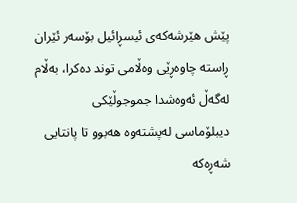پێش هێرشەکەی ئیسڕائیل بۆسەر ئێران ڕاستە چاوەڕێی وەڵامی توند دەکرا، بەڵام لەگەڵ ئەوەشدا جموجوڵێکی دیبلۆماسی لەپشتەوە هەبوو تا پانتایی شەڕەکە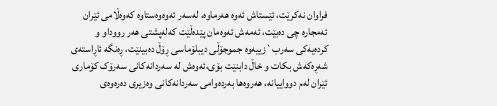فراوان نەکرێت، ئێستاش ئەوە هەرماوە، لەسەر ئەوەوەستاوە کەوەڵامی ئێران ئەمجارە چی دەبێت، ئەمەش ئەوەمان پێدەڵێت کەلەپشتی هەر رووداو و کردەیەکی سەرب`زییەوە جموجۆڵی دیبلۆماسی ڕۆڵ دەبینێت، ڕەنگە ئاڕاستەی شەڕەکەش بکات و خاڵ دابنێت بۆی،ئەوەش لە سەردانەکانی سەرۆک کۆماری ئێران لەم دوواییانە، هەروەها بەردەوامی سەردانەکانی وەزیری دەرەوەی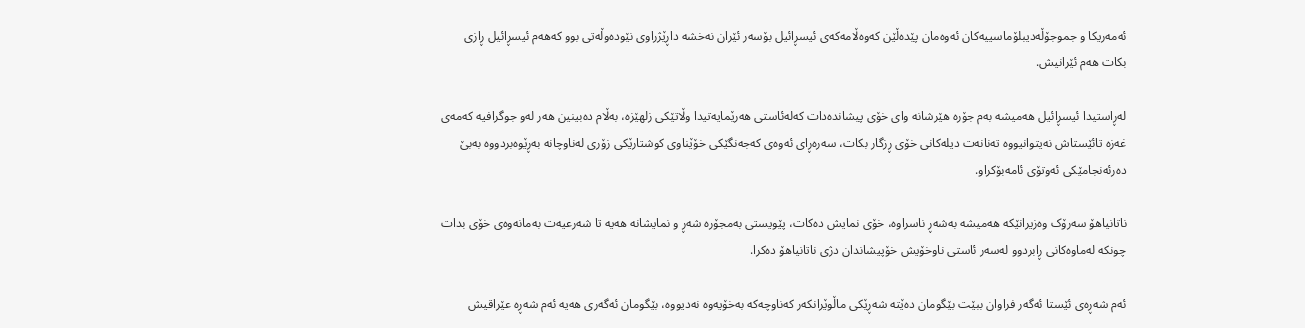ئەمەریکا و جموجۆڵەدیبلۆماسییەکان ئەوەمان پێدەڵێن کەوەڵامەکەی ئیسڕائیل بۆسەر ئێران نەخشە داڕێژراوی نێودەوڵەتی بوو کەهەم ئیسڕائیل ڕازی بکات هەم ئێرانیش.

لەڕاستیدا ئیسڕائیل هەمیشە بەم جۆرە هێرشانە وای خۆی پیشاندەدات کەلەئاستی هەرێمایەتیدا وڵاتێکی زلهێزە، بەڵام دەبینین هەر لەو جوگرافیە کەمەی غەزە تائێستاش نەیتوانیووە تەنانەت دیلەکانی خۆی ڕزگار بکات، سەرەڕای ئەوەی کەجەنگێکی خۆێناوی کوشتارێکی زۆری لەناوچانە بەڕێوەبردووە بەبێ دەرئەنجامێکی ئەوتۆی ئامەبۆکراو.

ناتانیاهۆ سەرۆک وەزیرانێکە هەمیشە بەشەڕ ناسراوە، خۆی نمایش دەکات، پێویستی بەمجۆرە شەڕ و نمایشانە هەیە تا شەرعیەت بەمانەوەی خۆی بدات چونکە لەماوەکانی ڕابردوو لەسەر ئاستی ناوخۆیش خۆپیشاندان دژی ناتانیاهۆ دەکرا.

ئەم شەڕەی ئێستا ئەگەر فراوان ببێت بێگومان دەێتە شەڕێکی ماڵوێرانکەر کەناوچەکە بەخۆیەوە نەدیووە، بێگومان ئەگەری هەیە ئەم شەڕە عێراقیش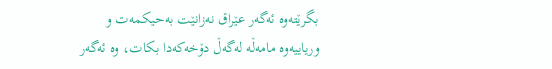بگرێتەوە ئەگەر عێراق نەزانێت بەحیکمەت و وریاییەوە مامەڵە لەگەڵ دۆخەکەدا بکات، وە ئەگەر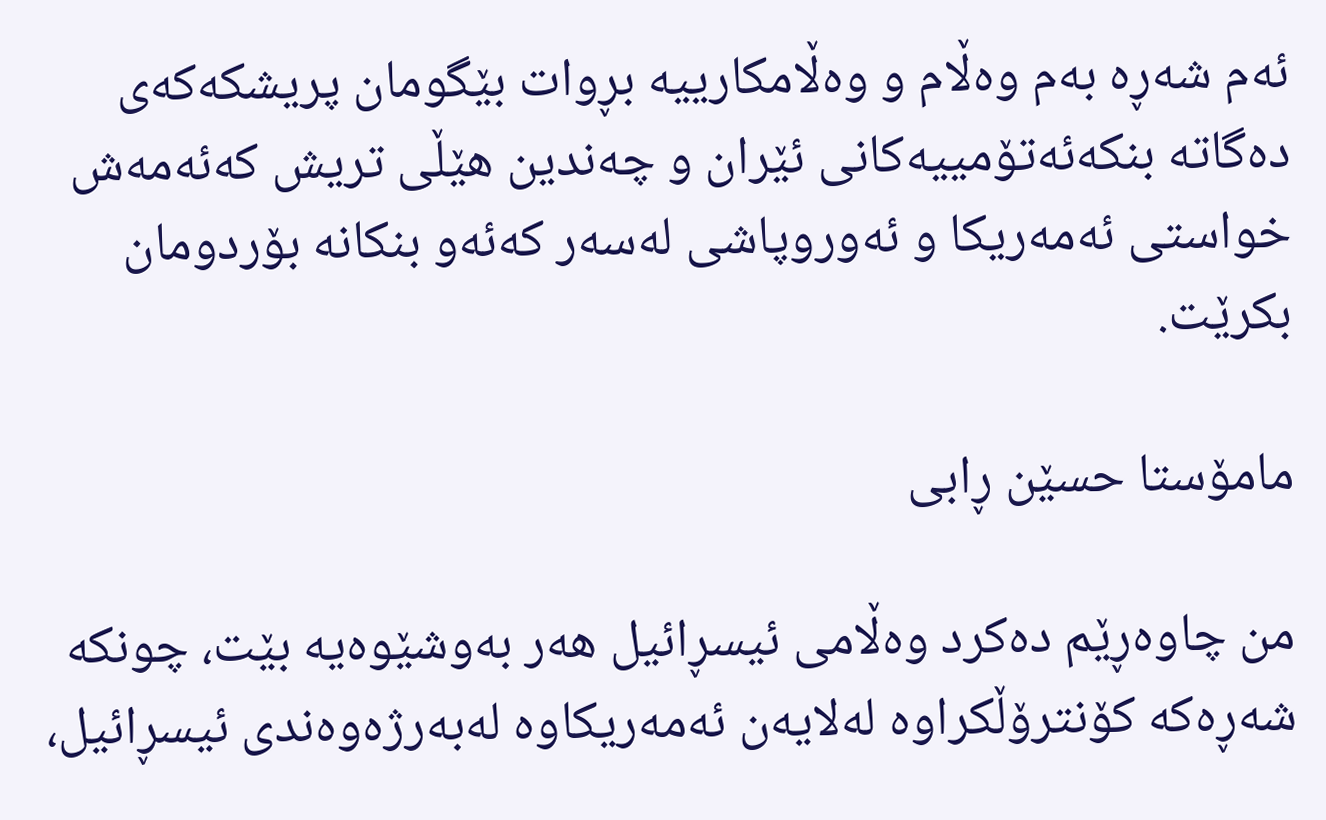ئەم شەڕە بەم وەڵام و وەڵامکارییە بڕوات بێگومان پریشکەکەی دەگاتە بنکەئەتۆمییەکانی ئێران و چەندین هێڵی تریش کەئەمەش خواستی ئەمەریکا و ئەوروپاشی لەسەر کەئەو بنکانە بۆردومان بکرێت.

مامۆستا حسێن ڕابی

من چاوەڕێم دەکرد وەڵامی ئیسڕائیل هەر بەوشێوەیە بێت، چونکە شەڕەکە کۆنترۆڵکراوە لەلایەن ئەمەریکاوە لەبەرژەوەندی ئیسڕائیل،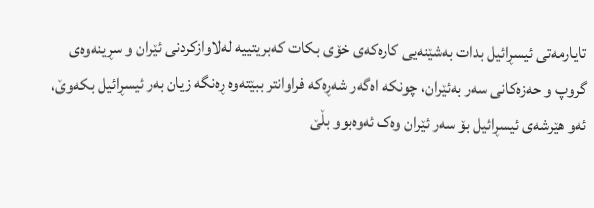تایارمەتی ئیسڕائیل بدات بەشێنەیی کارەکەی خۆی بکات کەبریتییە لەلاوازکردنی ئێران و سڕینەوەی گروپ و حەزەکانی سەر بەئێران، چونکە اەگەر شەڕەکە فراوانتر ببێتەوە ڕەنگە زیان بەر ئیسڕائیل بکەوێ، ئەو هێرشەی ئیسڕائیل بۆ سەر ئێران وەک ئەوەبوو بڵێ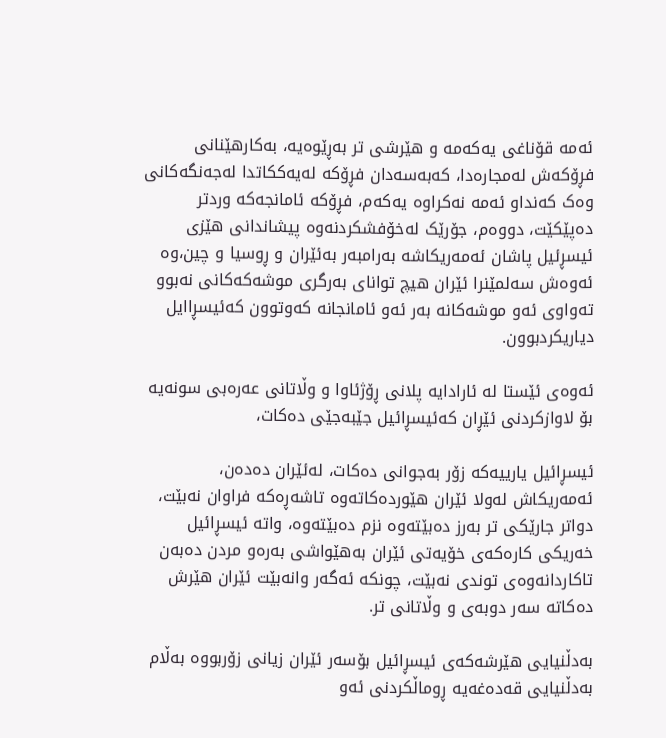ئەمە قۆناغی یەکەمە و هێرشی تر بەڕێوەیە، بەکارهێنانی فڕۆکەش لەمجارەدا، کەبەسەدان فڕۆکە لەیەککاتدا لەجەنگەکانی وەک کەنداو ئەمە نەکراوە یەکەم، فڕۆکە ئامانجەکە وردتر دەپێکێت، دووەم، جۆرێک لەخۆفشکردنەوە پیشاندانی هێزی ئیسڕئیل پاشان ئەمەریکاشە بەرامبەر بەئێران و ڕوسیا و چین،وە ئەوەش سەلمێنرا ئێران هیچ توانای بەرگری موشەکەکانی نەبوو تەواوی ئەو موشەکانە بەر ئەو ئامانجانە کەوتوون کەئیسڕاایل دیاریکردبوون.

ئەوەی ئێستا لە ئارادایە پلانی ڕۆژئاوا و وڵاتانی عەرەبی سونەیە بۆ لاوازکردنی ئێڕان کەئیسڕائیل جێبەجێی دەکات،

ئیسڕائیل یارییەکە زۆر بەجوانی دەکات، لەئێران دەدەن، ئەمەریکاش لەولا ئێران هێوردەکاتەوە تاشەڕەکە فراوان نەبێت، دواتر جارێکی تر بەرز دەبێتەوە نزم دەبێتەوە، واتە ئیسڕائیل خەریکی کارەکەی خۆیەتی ئێران بەهێواشی بەرەو مردن دەبەن تاکاردانەوەی توندی نەبێت، چونکە ئەگەر وانەبێت ئێران هێرش دەکاتە سەر دوبەی و وڵاتانی تر.

بەدڵنیایی هێرشەکەی ئیسڕائیل بۆسەر ئێران زیانی زۆربووە بەڵام بەدڵنیایی قەدەغەیە ڕوماڵکردنی ئەو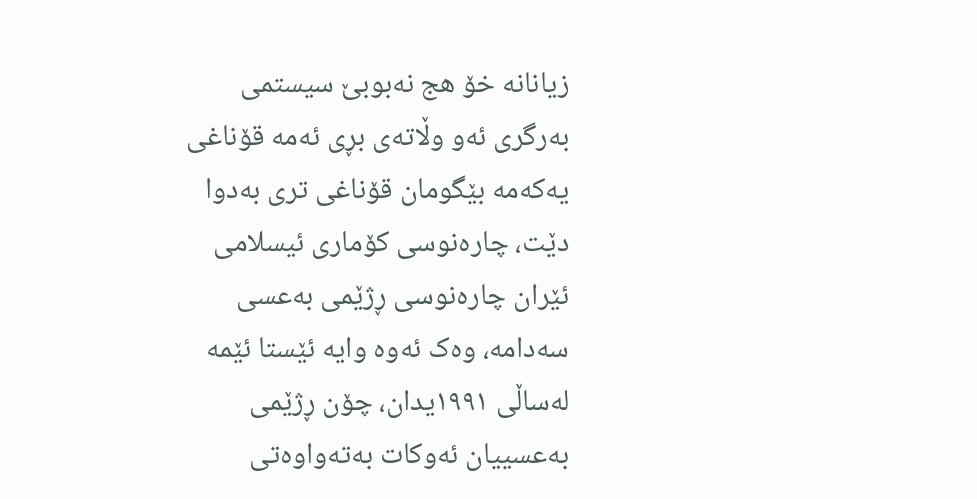زیانانە خۆ هج نەبوبێ سیستمی بەرگری ئەو وڵاتەی بڕی ئەمە قۆناغی یەکەمە بێگومان قۆناغی تری بەدوا دێت، چارەنوسی کۆماری ئیسلامی ئێران چارەنوسی ڕژێمی بەعسی سەدامە، وەک ئەوە وایە ئێستا ئێمە لەساڵی ١٩٩١یدان، چۆن ڕژێمی بەعسییان ئەوکات بەتەواوەتی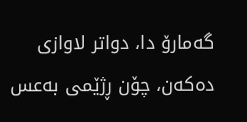گەمارۆ دا، دواتر لاوازی دەکەن، چۆن ڕژێمی بەعس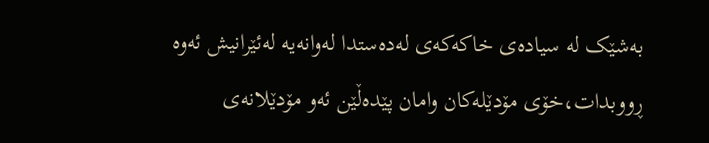بەشێک لە سیادەی خاکەکەی لەدەستدا لەوانەیە لەئێرانیش ئەوە ڕووبدات،خۆی مۆدێلەکان وامان پێدەڵێن ئەو مۆدێلانەی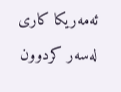ئەمەریکا کاری لەسەر کردوون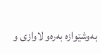بەوشێوازە بەرەو لاوازی و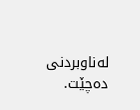لەناوبردنی دەچێت.